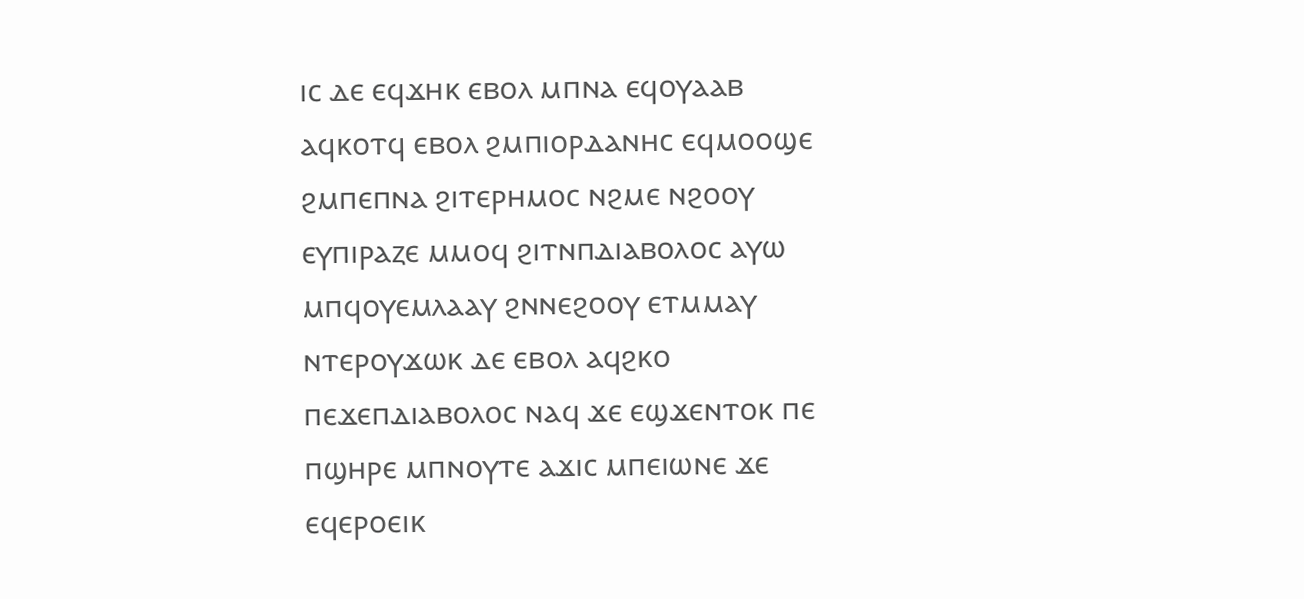ⲓⲥ ⲇⲉ ⲉϥϫⲏⲕ ⲉⲃⲟⲗ ⲙⲡⲛⲁ ⲉϥⲟⲩⲁⲁⲃ ⲁϥⲕⲟⲧϥ ⲉⲃⲟⲗ ϩⲙⲡⲓⲟⲣⲇⲁⲛⲏⲥ ⲉϥⲙⲟⲟϣⲉ ϩⲙⲡⲉⲡⲛⲁ ϩⲓⲧⲉⲣⲏⲙⲟⲥ ⲛϩⲙⲉ ⲛϩⲟⲟⲩ ⲉⲩⲡⲓⲣⲁⲍⲉ ⲙⲙⲟϥ ϩⲓⲧⲛⲡⲇⲓⲁⲃⲟⲗⲟⲥ ⲁⲩⲱ ⲙⲡϥⲟⲩⲉⲙⲗⲁⲁⲩ ϩⲛⲛⲉϩⲟⲟⲩ ⲉⲧⲙⲙⲁⲩ ⲛⲧⲉⲣⲟⲩϫⲱⲕ ⲇⲉ ⲉⲃⲟⲗ ⲁϥϩⲕⲟ ⲡⲉϫⲉⲡⲇⲓⲁⲃⲟⲗⲟⲥ ⲛⲁϥ ϫⲉ ⲉϣϫⲉⲛⲧⲟⲕ ⲡⲉ ⲡϣⲏⲣⲉ ⲙⲡⲛⲟⲩⲧⲉ ⲁϫⲓⲥ ⲙⲡⲉⲓⲱⲛⲉ ϫⲉ ⲉϥⲉⲣⲟⲉⲓⲕ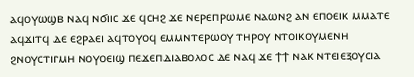ⲁϥⲟⲩⲱϣⲃ ⲛⲁϥ ⲛϭⲓⲓⲥ ϫⲉ ϥⲥⲏϩ ϫⲉ ⲛⲉⲣⲉⲡⲣⲱⲙⲉ ⲛⲁⲱⲛϩ ⲁⲛ ⲉⲡⲟⲉⲓⲕ ⲙⲙⲁⲧⲉ ⲁϥϫⲓⲧϥ ⲇⲉ ⲉϩⲣⲁⲉⲓ ⲁϥⲧⲟⲩⲟϥ ⲉⲙⲙⲛⲧⲉⲣⲱⲟⲩ ⲧⲏⲣⲟⲩ ⲛⲧⲟⲓⲕⲟⲩⲙⲉⲛⲏ ϩⲛⲟⲩⲥⲧⲓⲅⲙⲏ ⲛⲟⲩⲟⲉⲓϣ ⲡⲉϫⲉⲡⲇⲓⲁⲃⲟⲗⲟⲥ ⲇⲉ ⲛⲁϥ ϫⲉ ϯϯ ⲛⲁⲕ ⲛⲧⲉⲓⲉⲝⲟⲩⲥⲓⲁ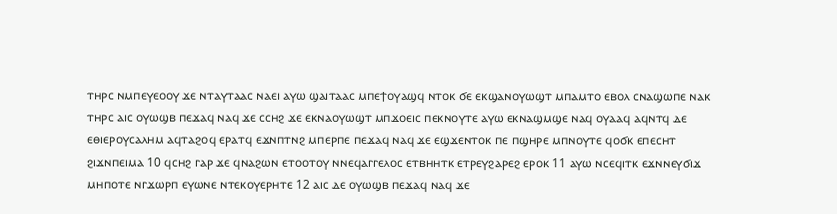ⲧⲏⲣⲥ ⲛⲙⲡⲉⲩⲉⲟⲟⲩ ϫⲉ ⲛⲧⲁⲩⲧⲁⲁⲥ ⲛⲁⲉⲓ ⲁⲩⲱ ϣⲁⲓⲧⲁⲁⲥ ⲙⲡⲉϯⲟⲩⲁϣϥ ⲛⲧⲟⲕ ϭⲉ ⲉⲕϣⲁⲛⲟⲩⲱϣⲧ ⲙⲡⲁⲙⲧⲟ ⲉⲃⲟⲗ ⲥⲛⲁϣⲱⲡⲉ ⲛⲁⲕ ⲧⲏⲣⲥ ⲁⲓⲥ ⲟⲩⲱϣⲃ ⲡⲉϫⲁϥ ⲛⲁϥ ϫⲉ ⲥⲥⲏϩ ϫⲉ ⲉⲕⲛⲁⲟⲩⲱϣⲧ ⲙⲡϫⲟⲉⲓⲥ ⲡⲉⲕⲛⲟⲩⲧⲉ ⲁⲩⲱ ⲉⲕⲛⲁϣⲙϣⲉ ⲛⲁϥ ⲟⲩⲁⲁϥ ⲁϥⲛⲧϥ ⲇⲉ ⲉⲑⲓⲉⲣⲟⲩⲥⲁⲗⲏⲙ ⲁϥⲧⲁϩⲟϥ ⲉⲣⲁⲧϥ ⲉϫⲛⲡⲧⲛϩ ⲙⲡⲉⲣⲡⲉ ⲡⲉϫⲁϥ ⲛⲁϥ ϫⲉ ⲉϣϫⲉⲛⲧⲟⲕ ⲡⲉ ⲡϣⲏⲣⲉ ⲙⲡⲛⲟⲩⲧⲉ ϥⲟϭⲕ ⲉⲡⲉⲥⲏⲧ ϩⲓϫⲛⲡⲉⲓⲙⲁ 10 ϥⲥⲏϩ ⲅⲁⲣ ϫⲉ ϥⲛⲁϩⲱⲛ ⲉⲧⲟⲟⲧⲟⲩ ⲛⲛⲉϥⲁⲅⲅⲉⲗⲟⲥ ⲉⲧⲃⲏⲏⲧⲕ ⲉⲧⲣⲉⲩϩⲁⲣⲉϩ ⲉⲣⲟⲕ 11 ⲁⲩⲱ ⲛⲥⲉϥⲓⲧⲕ ⲉϫⲛⲛⲉⲩϭⲓϫ ⲙⲏⲡⲟⲧⲉ ⲛⲅϫⲱⲣⲡ ⲉⲩⲱⲛⲉ ⲛⲧⲉⲕⲟⲩⲉⲣⲏⲧⲉ 12 ⲁⲓⲥ ⲇⲉ ⲟⲩⲱϣⲃ ⲡⲉϫⲁϥ ⲛⲁϥ ϫⲉ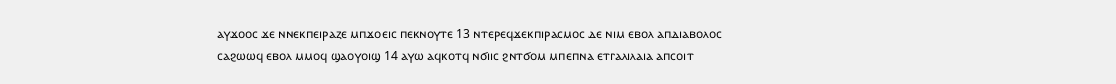ⲁⲩϫⲟⲟⲥ ϫⲉ ⲛⲛⲉⲕⲡⲉⲓⲣⲁⲍⲉ ⲙⲡϫⲟⲉⲓⲥ ⲡⲉⲕⲛⲟⲩⲧⲉ 13 ⲛⲧⲉⲣⲉϥϫⲉⲕⲡⲓⲣⲁⲥⲙⲟⲥ ⲇⲉ ⲛⲓⲙ ⲉⲃⲟⲗ ⲁⲡⲇⲓⲁⲃⲟⲗⲟⲥ ⲥⲁϩⲱⲱϥ ⲉⲃⲟⲗ ⲙⲙⲟϥ ϣⲁⲟⲩⲟⲓϣ 14 ⲁⲩⲱ ⲁϥⲕⲟⲧϥ ⲛϭⲓⲓⲥ ϩⲛⲧϭⲟⲙ ⲙⲡⲉⲡⲛⲁ ⲉⲧⲅⲁⲗⲓⲗⲁⲓⲁ ⲁⲡⲥⲟⲓⲧ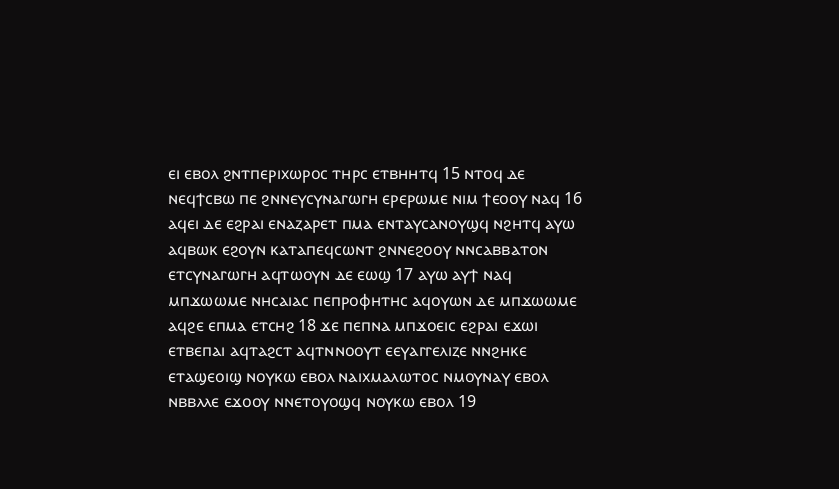ⲉⲓ ⲉⲃⲟⲗ ϩⲛⲧⲡⲉⲣⲓⲭⲱⲣⲟⲥ ⲧⲏⲣⲥ ⲉⲧⲃⲏⲏⲧϥ 15 ⲛⲧⲟϥ ⲇⲉ ⲛⲉϥϯⲥⲃⲱ ⲡⲉ ϩⲛⲛⲉⲩⲥⲩⲛⲁⲅⲱⲅⲏ ⲉⲣⲉⲣⲱⲙⲉ ⲛⲓⲙ ϯⲉⲟⲟⲩ ⲛⲁϥ 16 ⲁϥⲉⲓ ⲇⲉ ⲉϩⲣⲁⲓ ⲉⲛⲁⲍⲁⲣⲉⲧ ⲡⲙⲁ ⲉⲛⲧⲁⲩⲥⲁⲛⲟⲩϣϥ ⲛϩⲏⲧϥ ⲁⲩⲱ ⲁϥⲃⲱⲕ ⲉϩⲟⲩⲛ ⲕⲁⲧⲁⲡⲉϥⲥⲱⲛⲧ ϩⲛⲛⲉϩⲟⲟⲩ ⲛⲛⲥⲁⲃⲃⲁⲧⲟⲛ ⲉⲧⲥⲩⲛⲁⲅⲱⲅⲏ ⲁϥⲧⲱⲟⲩⲛ ⲇⲉ ⲉⲱϣ 17 ⲁⲩⲱ ⲁⲩϯ ⲛⲁϥ ⲙⲡϫⲱⲱⲙⲉ ⲛⲏⲥⲁⲓⲁⲥ ⲡⲉⲡⲣⲟⲫⲏⲧⲏⲥ ⲁϥⲟⲩⲱⲛ ⲇⲉ ⲙⲡϫⲱⲱⲙⲉ ⲁϥϩⲉ ⲉⲡⲙⲁ ⲉⲧⲥⲏϩ 18 ϫⲉ ⲡⲉⲡⲛⲁ ⲙⲡϫⲟⲉⲓⲥ ⲉϩⲣⲁⲓ ⲉϫⲱⲓ ⲉⲧⲃⲉⲡⲁⲓ ⲁϥⲧⲁϩⲥⲧ ⲁϥⲧⲛⲛⲟⲟⲩⲧ ⲉⲉⲩⲁⲅⲅⲉⲗⲓⲍⲉ ⲛⲛϩⲏⲕⲉ ⲉⲧⲁϣⲉⲟⲓϣ ⲛⲟⲩⲕⲱ ⲉⲃⲟⲗ ⲛⲁⲓⲭⲙⲁⲗⲱⲧⲟⲥ ⲛⲙⲟⲩⲛⲁⲩ ⲉⲃⲟⲗ ⲛⲃⲃⲗⲗⲉ ⲉϫⲟⲟⲩ ⲛⲛⲉⲧⲟⲩⲟϣϥ ⲛⲟⲩⲕⲱ ⲉⲃⲟⲗ 19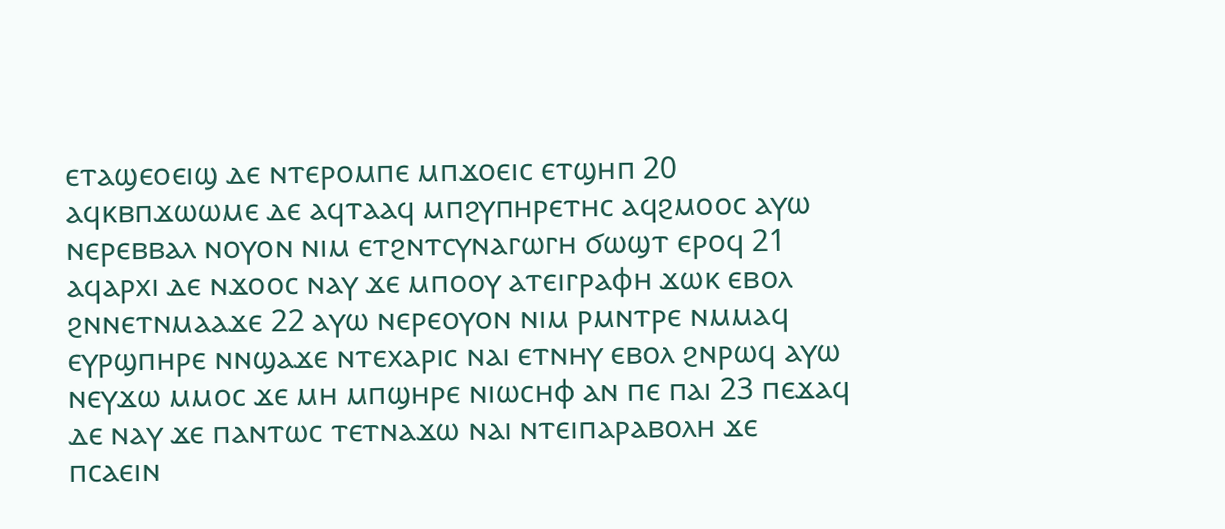ⲉⲧⲁϣⲉⲟⲉⲓϣ ⲇⲉ ⲛⲧⲉⲣⲟⲙⲡⲉ ⲙⲡϫⲟⲉⲓⲥ ⲉⲧϣⲏⲡ 20 ⲁϥⲕⲃⲡϫⲱⲱⲙⲉ ⲇⲉ ⲁϥⲧⲁⲁϥ ⲙⲡϩⲩⲡⲏⲣⲉⲧⲏⲥ ⲁϥϩⲙⲟⲟⲥ ⲁⲩⲱ ⲛⲉⲣⲉⲃⲃⲁⲗ ⲛⲟⲩⲟⲛ ⲛⲓⲙ ⲉⲧϩⲛⲧⲥⲩⲛⲁⲅⲱⲅⲏ ϭⲱϣⲧ ⲉⲣⲟϥ 21 ⲁϥⲁⲣⲭⲓ ⲇⲉ ⲛϫⲟⲟⲥ ⲛⲁⲩ ϫⲉ ⲙⲡⲟⲟⲩ ⲁⲧⲉⲓⲅⲣⲁⲫⲏ ϫⲱⲕ ⲉⲃⲟⲗ ϩⲛⲛⲉⲧⲛⲙⲁⲁϫⲉ 22 ⲁⲩⲱ ⲛⲉⲣⲉⲟⲩⲟⲛ ⲛⲓⲙ ⲣⲙⲛⲧⲣⲉ ⲛⲙⲙⲁϥ ⲉⲩⲣϣⲡⲏⲣⲉ ⲛⲛϣⲁϫⲉ ⲛⲧⲉⲭⲁⲣⲓⲥ ⲛⲁⲓ ⲉⲧⲛⲏⲩ ⲉⲃⲟⲗ ϩⲛⲣⲱϥ ⲁⲩⲱ ⲛⲉⲩϫⲱ ⲙⲙⲟⲥ ϫⲉ ⲙⲏ ⲙⲡϣⲏⲣⲉ ⲛⲓⲱⲥⲏⲫ ⲁⲛ ⲡⲉ ⲡⲁⲓ 23 ⲡⲉϫⲁϥ ⲇⲉ ⲛⲁⲩ ϫⲉ ⲡⲁⲛⲧⲱⲥ ⲧⲉⲧⲛⲁϫⲱ ⲛⲁⲓ ⲛⲧⲉⲓⲡⲁⲣⲁⲃⲟⲗⲏ ϫⲉ ⲡⲥⲁⲉⲓⲛ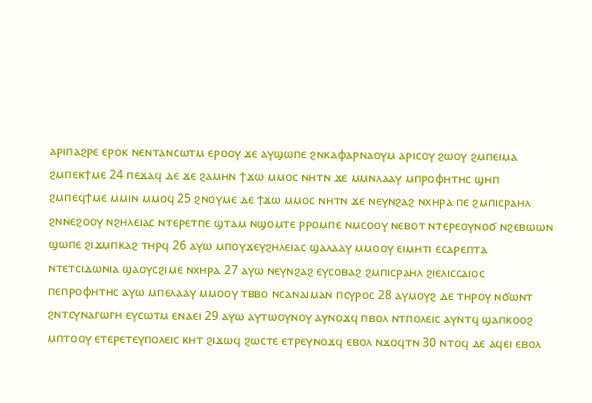ⲁⲣⲓⲡⲁϩⲣⲉ ⲉⲣⲟⲕ ⲛⲉⲛⲧⲁⲛⲥⲱⲧⲙ ⲉⲣⲟⲟⲩ ϫⲉ ⲁⲩϣⲱⲡⲉ ϩⲛⲕⲁⲫⲁⲣⲛⲁⲟⲩⲙ ⲁⲣⲓⲥⲟⲩ ϩⲱⲟⲩ ϩⲙⲡⲉⲓⲙⲁ ϩⲙⲡⲉⲕϯⲙⲉ 24 ⲡⲉϫⲁϥ ⲇⲉ ϫⲉ ϩⲁⲙⲏⲛ ϯϫⲱ ⲙⲙⲟⲥ ⲛⲏⲧⲛ ϫⲉ ⲙⲙⲛⲗⲁⲁⲩ ⲙⲡⲣⲟⲫⲏⲧⲏⲥ ϣⲏⲡ ϩⲙⲡⲉϥϯⲙⲉ ⲙⲙⲓⲛ ⲙⲙⲟϥ 25 ϩⲛⲟⲩⲙⲉ ⲇⲉ ϯϫⲱ ⲙⲙⲟⲥ ⲛⲏⲧⲛ ϫⲉ ⲛⲉⲩⲛϩⲁϩ ⲛⲭⲏⲣⲁ ⲡⲉ ϩⲙⲡⲓⲥⲣⲁⲏⲗ ϩⲛⲛⲉϩⲟⲟⲩ ⲛϩⲏⲗⲉⲓⲁⲥ ⲛⲧⲉⲣⲉⲧⲡⲉ ϣⲧⲁⲙ ⲛϣⲟⲙⲧⲉ ⲣⲣⲟⲙⲡⲉ ⲛⲙⲥⲟⲟⲩ ⲛⲉⲃⲟⲧ ⲛⲧⲉⲣⲉⲟⲩⲛⲟϭ ⲛϩⲉⲃⲱⲱⲛ ϣⲱⲡⲉ ϩⲓϫⲙⲡⲕⲁϩ ⲧⲏⲣϥ 26 ⲁⲩⲱ ⲙⲡⲟⲩϫⲉⲩϩⲏⲗⲉⲓⲁⲥ ϣⲁⲗⲁⲁⲩ ⲙⲙⲟⲟⲩ ⲉⲓⲙⲏⲧⲓ ⲉⲥⲁⲣⲉⲡⲧⲁ ⲛⲧⲉⲧⲥⲓⲇⲱⲛⲓⲁ ϣⲁⲟⲩⲥϩⲓⲙⲉ ⲛⲭⲏⲣⲁ 27 ⲁⲩⲱ ⲛⲉⲩⲛϩⲁϩ ⲉⲩⲥⲟⲃⲁϩ ϩⲙⲡⲓⲥⲣⲁⲏⲗ ϩⲓⲉⲗⲓⲥⲥⲁⲓⲟⲥ ⲡⲉⲡⲣⲟⲫⲏⲧⲏⲥ ⲁⲩⲱ ⲙⲡⲉⲗⲁⲁⲩ ⲙⲙⲟⲟⲩ ⲧⲃⲃⲟ ⲛⲥⲁⲛⲁⲓⲙⲁⲛ ⲡⲥⲩⲣⲟⲥ 28 ⲁⲩⲙⲟⲩϩ ⲇⲉ ⲧⲏⲣⲟⲩ ⲛϭⲱⲛⲧ ϩⲛⲧⲥⲩⲛⲁⲅⲱⲅⲏ ⲉⲩⲥⲱⲧⲙ ⲉⲛⲁⲉⲓ 29 ⲁⲩⲱ ⲁⲩⲧⲱⲟⲩⲛⲟⲩ ⲁⲩⲛⲟϫϥ ⲡⲃⲟⲗ ⲛⲧⲡⲟⲗⲉⲓⲥ ⲁⲩⲛⲧϥ ϣⲁⲡⲕⲟⲟϩ ⲙⲡⲧⲟⲟⲩ ⲉⲧⲉⲣⲉⲧⲉⲩⲡⲟⲗⲉⲓⲥ ⲕⲏⲧ ϩⲓϫⲱϥ ϩⲱⲥⲧⲉ ⲉⲧⲣⲉⲩⲛⲟϫϥ ⲉⲃⲟⲗ ⲛϫⲟϥⲧⲛ 30 ⲛⲧⲟϥ ⲇⲉ ⲁϥⲉⲓ ⲉⲃⲟⲗ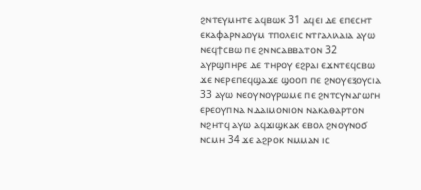ϩⲛⲧⲉⲩⲙⲏⲧⲉ ⲁϥⲃⲱⲕ 31 ⲁϥⲉⲓ ⲇⲉ ⲉⲡⲉⲥⲏⲧ ⲉⲕⲁⲫⲁⲣⲛⲁⲟⲩⲙ ⲧⲡⲟⲗⲉⲓⲥ ⲛⲧⲅⲁⲗⲓⲗⲁⲓⲁ ⲁⲩⲱ ⲛⲉϥϯⲥⲃⲱ ⲡⲉ ϩⲛⲛⲥⲁⲃⲃⲁⲧⲟⲛ 32 ⲁⲩⲣϣⲡⲏⲣⲉ ⲇⲉ ⲧⲏⲣⲟⲩ ⲉϩⲣⲁⲓ ⲉϫⲛⲧⲉϥⲥⲃⲱ ϫⲉ ⲛⲉⲣⲉⲡⲉϥϣⲁϫⲉ ϣⲟⲟⲡ ⲡⲉ ϩⲛⲟⲩⲉⲝⲟⲩⲥⲓⲁ 33 ⲁⲩⲱ ⲛⲉⲟⲩⲛⲟⲩⲣⲱⲙⲉ ⲡⲉ ϩⲛⲧⲥⲩⲛⲁⲅⲱⲅⲏ ⲉⲣⲉⲟⲩⲡⲛⲁ ⲛⲇⲁⲓⲙⲟⲛⲓⲟⲛ ⲛⲁⲕⲁⲑⲁⲣⲧⲟⲛ ⲛϩⲏⲧϥ ⲁⲩⲱ ⲁϥϫⲓϣⲕⲁⲕ ⲉⲃⲟⲗ ϩⲛⲟⲩⲛⲟϭ ⲛⲥⲙⲏ 34 ϫⲉ ⲁϩⲣⲟⲕ ⲛⲙⲙⲁⲛ ⲓⲥ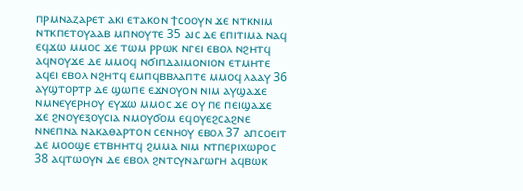ⲡⲣⲙⲛⲁⲍⲁⲣⲉⲧ ⲁⲕⲓ ⲉⲧⲁⲕⲟⲛ ϯⲥⲟⲟⲩⲛ ϫⲉ ⲛⲧⲕⲛⲓⲙ ⲛⲧⲕⲡⲉⲧⲟⲩⲁⲁⲃ ⲙⲡⲛⲟⲩⲧⲉ 35 ⲁⲓⲥ ⲇⲉ ⲉⲡⲓⲧⲓⲙⲁ ⲛⲁϥ ⲉϥϫⲱ ⲙⲙⲟⲥ ϫⲉ ⲧⲱⲙ ⲣⲣⲱⲕ ⲛⲅⲉⲓ ⲉⲃⲟⲗ ⲛϩⲏⲧϥ ⲁϥⲛⲟⲩϫⲉ ⲇⲉ ⲙⲙⲟϥ ⲛϭⲓⲡⲇⲁⲓⲙⲟⲛⲓⲟⲛ ⲉⲧⲙⲏⲧⲉ ⲁϥⲉⲓ ⲉⲃⲟⲗ ⲛϩⲏⲧϥ ⲉⲙⲡϥⲃⲃⲗⲁⲡⲧⲉ ⲙⲙⲟϥ ⲗⲁⲁⲩ 36 ⲁⲩϣⲧⲟⲣⲧⲣ ⲇⲉ ϣⲱⲡⲉ ⲉϫⲛⲟⲩⲟⲛ ⲛⲓⲙ ⲁⲩϣⲁϫⲉ ⲛⲙⲛⲉⲩⲉⲣⲏⲟⲩ ⲉⲩϫⲱ ⲙⲙⲟⲥ ϫⲉ ⲟⲩ ⲡⲉ ⲡⲉⲓϣⲁϫⲉ ϫⲉ ϩⲛⲟⲩⲉⲝⲟⲩⲥⲓⲁ ⲛⲙⲟⲩϭⲟⲙ ⲉϥⲟⲩⲉϩⲥⲁϩⲛⲉ ⲛⲛⲉⲡⲛⲁ ⲛⲁⲕⲁⲑⲁⲣⲧⲟⲛ ⲥⲉⲛⲏⲟⲩ ⲉⲃⲟⲗ 37 ⲁⲡⲥⲟⲉⲓⲧ ⲇⲉ ⲙⲟⲟϣⲉ ⲉⲧⲃⲏⲏⲧϥ ϩⲙⲙⲁ ⲛⲓⲙ ⲛⲧⲡⲉⲣⲓⲭⲱⲣⲟⲥ 38 ⲁϥⲧⲱⲟⲩⲛ ⲇⲉ ⲉⲃⲟⲗ ϩⲛⲧⲥⲩⲛⲁⲅⲱⲅⲏ ⲁϥⲃⲱⲕ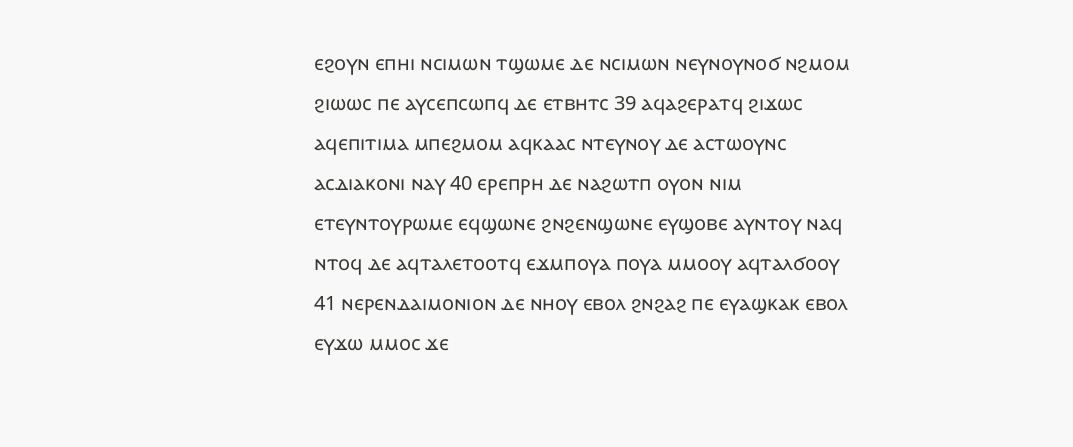ⲉϩⲟⲩⲛ ⲉⲡⲏⲓ ⲛⲥⲓⲙⲱⲛ ⲧϣⲱⲙⲉ ⲇⲉ ⲛⲥⲓⲙⲱⲛ ⲛⲉⲩⲛⲟⲩⲛⲟϭ ⲛϩⲙⲟⲙ ϩⲓⲱⲱⲥ ⲡⲉ ⲁⲩⲥⲉⲡⲥⲱⲡϥ ⲇⲉ ⲉⲧⲃⲏⲧⲥ 39 ⲁϥⲁϩⲉⲣⲁⲧϥ ϩⲓϫⲱⲥ ⲁϥⲉⲡⲓⲧⲓⲙⲁ ⲙⲡⲉϩⲙⲟⲙ ⲁϥⲕⲁⲁⲥ ⲛⲧⲉⲩⲛⲟⲩ ⲇⲉ ⲁⲥⲧⲱⲟⲩⲛⲥ ⲁⲥⲇⲓⲁⲕⲟⲛⲓ ⲛⲁⲩ 40 ⲉⲣⲉⲡⲣⲏ ⲇⲉ ⲛⲁϩⲱⲧⲡ ⲟⲩⲟⲛ ⲛⲓⲙ ⲉⲧⲉⲩⲛⲧⲟⲩⲣⲱⲙⲉ ⲉϥϣⲱⲛⲉ ϩⲛϩⲉⲛϣⲱⲛⲉ ⲉⲩϣⲟⲃⲉ ⲁⲩⲛⲧⲟⲩ ⲛⲁϥ ⲛⲧⲟϥ ⲇⲉ ⲁϥⲧⲁⲗⲉⲧⲟⲟⲧϥ ⲉϫⲙⲡⲟⲩⲁ ⲡⲟⲩⲁ ⲙⲙⲟⲟⲩ ⲁϥⲧⲁⲗϭⲟⲟⲩ 41 ⲛⲉⲣⲉⲛⲇⲁⲓⲙⲟⲛⲓⲟⲛ ⲇⲉ ⲛⲏⲟⲩ ⲉⲃⲟⲗ ϩⲛϩⲁϩ ⲡⲉ ⲉⲩⲁϣⲕⲁⲕ ⲉⲃⲟⲗ ⲉⲩϫⲱ ⲙⲙⲟⲥ ϫⲉ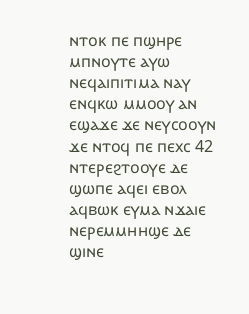ⲛⲧⲟⲕ ⲡⲉ ⲡϣⲏⲣⲉ ⲙⲡⲛⲟⲩⲧⲉ ⲁⲩⲱ ⲛⲉϥⲁⲓⲡⲓⲧⲓⲙⲁ ⲛⲁⲩ ⲉⲛϥⲕⲱ ⲙⲙⲟⲟⲩ ⲁⲛ ⲉϣⲁϫⲉ ϫⲉ ⲛⲉⲩⲥⲟⲟⲩⲛ ϫⲉ ⲛⲧⲟϥ ⲡⲉ ⲡⲉⲭⲥ 42 ⲛⲧⲉⲣⲉϩⲧⲟⲟⲩⲉ ⲇⲉ ϣⲱⲡⲉ ⲁϥⲉⲓ ⲉⲃⲟⲗ ⲁϥⲃⲱⲕ ⲉⲩⲙⲁ ⲛϫⲁⲓⲉ ⲛⲉⲣⲉⲙⲙⲏⲏϣⲉ ⲇⲉ ϣⲓⲛⲉ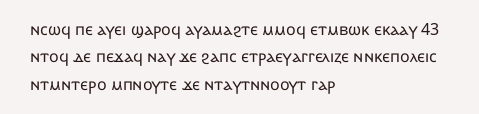ⲛⲥⲱϥ ⲡⲉ ⲁⲩⲉⲓ ϣⲁⲣⲟϥ ⲁⲩⲁⲙⲁϩⲧⲉ ⲙⲙⲟϥ ⲉⲧⲙⲃⲱⲕ ⲉⲕⲁⲁⲩ 43 ⲛⲧⲟϥ ⲇⲉ ⲡⲉϫⲁϥ ⲛⲁⲩ ϫⲉ ϩⲁⲡⲥ ⲉⲧⲣⲁⲉⲩⲁⲅⲅⲉⲗⲓⲍⲉ ⲛⲛⲕⲉⲡⲟⲗⲉⲓⲥ ⲛⲧⲙⲛⲧⲉⲣⲟ ⲙⲡⲛⲟⲩⲧⲉ ϫⲉ ⲛⲧⲁⲩⲧⲛⲛⲟⲟⲩⲧ ⲅⲁⲣ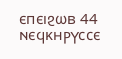ⲉⲡⲉⲓϩⲱⲃ 44 ⲛⲉϥⲕⲏⲣⲩⲥⲥⲉ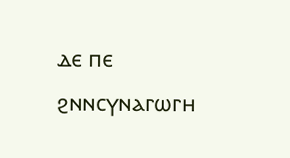ⲇⲉ ⲡⲉ ϩⲛⲛⲥⲩⲛⲁⲅⲱⲅⲏ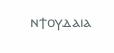ⲛϯⲟⲩⲇⲁⲓⲁ